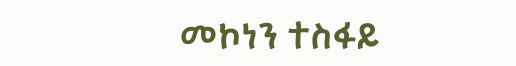መኮነን ተስፋይ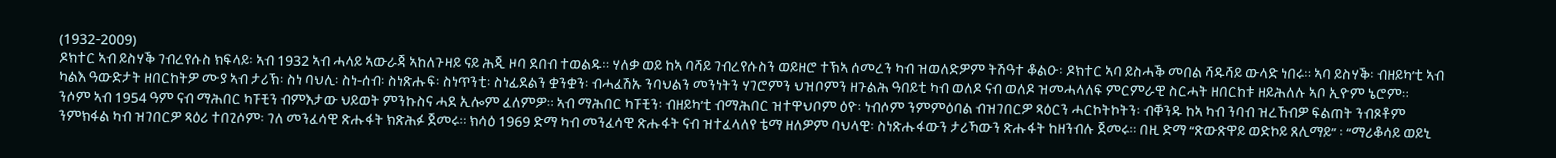(1932-2009)
ዶክተር ኣብ ይስሃቕ ገብረየሱስ ክፍላይ፡ ኣብ 1932 ኣብ ሓላይ ኣውራጃ ኣከለጉዛይ ናይ ሕጂ ዞባ ደበብ ተወልዱ። ሃለቃ ወይ ከኣ ባሻይ ገብረየሱስን ወይዘሮ ተኽኣ ሰመረን ካብ ዝወለድዎም ትሽዓተ ቆልዑ፡ ዶክተር ኣባ ይስሓቕ መበል ሻዱሻይ ውላድ ነበሩ። ኣባ ይስሃቕ፡ ብዘይካ’ቲ ኣብ ካልእ ዓውድታት ዘበርከትዎ ሙያ ኣብ ታሪኽ፡ ስነ ባህሊ፡ ስነ-ሰብ፡ ስነጽሑፍ፡ ስነጥንቲ፡ ስነፊደልን ቋንቋን፡ ብሓፈሽኡ ንባህልን መንነትን ሃገሮምን ህዝቦምን ዘጉልሕ ዓበይቲ ካብ ወለዶ ናብ ወለዶ ዝመሓላለፍ ምርምራዊ ስርሓት ዘበርከቱ ዘይሕለሉ ኣቦ ኢዮም ኔሮም።
ንሶም ኣብ 1954 ዓም ናብ ማሕበር ካፑቺን ብምእታው ህይወት ምንኩስና ሓደ ኢሎም ፈለምዎ። ኣብ ማሕበር ካፑቺን፡ ብዘይካ’ቲ ብማሕበር ዝተዋህቦም ዕዮ፡ ነብሶም ንምምዕባል ብዝገበርዎ ጻዕርን ሓርኮትኮትን፡ ብቐንዱ ከኣ ካብ ንባብ ዝረኸብዎ ፍልጠት ንብጾቶም ንምክፋል ካብ ዝገበርዎ ጻዕሪ ተበጊሶም፡ ገለ መንፈሳዊ ጽሑፋት ክጽሕፉ ጀመሩ። ክሳዕ 1969 ድማ ካብ መንፈሳዊ ጽሑፋት ናብ ዝተፈላለየ ቴማ ዘለዎም ባህላዊ፡ ስነጽሑፋውን ታሪኻውን ጽሑፋት ከዘንብሉ ጀመሩ። በዚ ድማ “ጽውጽዋይ ወድኮይ ጸሊማይ” ፡ “ማሪቆሳይ ወይኒ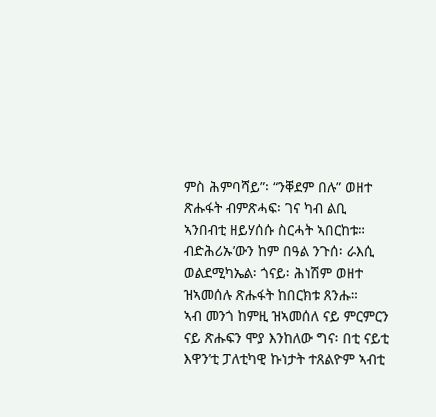ምስ ሕምባሻይ”፡ “ንቐደም በሉ” ወዘተ ጽሑፋት ብምጽሓፍ፡ ገና ካብ ልቢ ኣንበብቲ ዘይሃሰሱ ስርሓት ኣበርከቱ። ብድሕሪኡ’ውን ከም በዓል ንጉሰ፡ ራእሲ ወልደሚካኤል፡ ጎናይ፡ ሕነሽም ወዘተ ዝኣመሰሉ ጽሑፋት ከበርክቱ ጸንሑ።
ኣብ መንጎ ከምዚ ዝኣመሰለ ናይ ምርምርን ናይ ጽሑፍን ሞያ እንከለው ግና፡ በቲ ናይቲ እዋን’ቲ ፓለቲካዊ ኩነታት ተጸልዮም ኣብቲ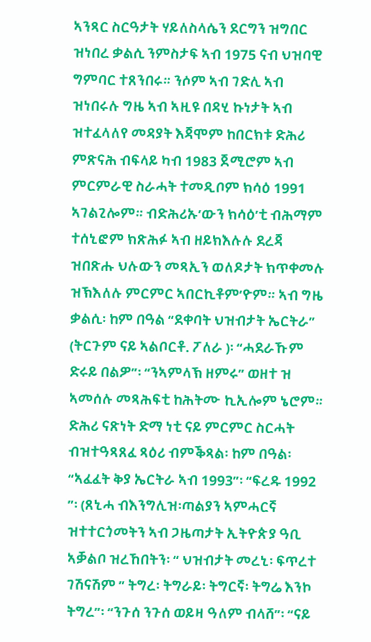ኣንጻር ስርዓታት ሃይለስላሴን ደርግን ዝግበር ዝነበረ ቃልሲ ንምስታፍ ኣብ 1975 ናብ ህዝባዊ ግምባር ተጸንበሩ። ንሶም ኣብ ገድሊ ኣብ ዝነበሩሉ ግዜ ኣብ ኣዚዩ በዳሂ ኩነታት ኣብ ዝተፈላለየ መዳያት እጃሞም ከበርክቱ ድሕሪ ምጽናሕ ብፍላይ ካብ 1983 ጀሚሮም ኣብ ምርምራዊ ስራሓት ተመዲቦም ክሳዕ 1991 ኣገልጊሎም። ብድሕሪኡ’ውን ክሳዕ’ቲ ብሕማም ተሰኒፎም ክጽሕፉ ኣብ ዘይክእሉሉ ደረጃ ዝበጽሑ ህሉውን መጻኢን ወለዶታት ክጥቀመሉ ዝኽእለሉ ምርምር ኣበርኪቶም’ዮም። ኣብ ግዜ ቃልሲ፡ ከም በዓል “ደቀባት ህዝብታት ኤርትራ” (ትርጉም ናይ ኣልቦርቶ. ፖለራ )፡ “ሓደራኹም ድሩይ በልዎ”፡ “ንኣምላኽ ዘምሩ” ወዘተ ዝ ኣመሰሉ መጻሕፍቲ ከሕትሙ ኪኢሎም ኔሮም። ድሕሪ ናጽነት ድማ ነቲ ናይ ምርምር ስርሓት ብዝተዓጻጸፈ ጻዕሪ ብምቕጻል፡ ከም በዓል፡ “ኣፈፈት ቅያ ኤርትራ ኣብ 1993”፡ “ፍረዱ 1992 ”፡ (ጸኒሓ ብእንግሊዝ፡ጣልያን ኣምሓርኛ ዝተተርጎመትን ኣብ ጋዜጣታት ኢትዮጵያ ዓቢ ኣቓልቦ ዝረኸበትን፡ “ ህዝብታት መረኒ፡ ፍጥረተ ገሽናሽም ” ትግረ፡ ትግራይ፡ ትግርኛ፡ ትግሬ እንኮ ትግረ”፡ “ንጉሰ ንጉሰ ወይዛ ዓለም ብላሸ”፡ “ናይ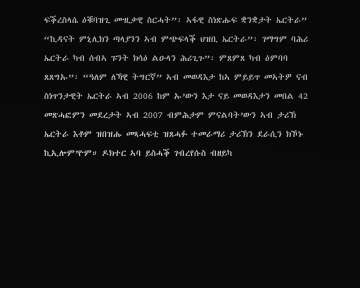ፍቕረስላሴ ዕቑባዝጊ ሙዚቃዊ ስርሓት”፡ ኣፋዊ ስነጽሑፍ ቋንቋታት ኤርትራ” “ኪዳናት ምኒሊክን ጣላያንን ኣብ ምጭፍላቕ ህዝቢ ኤርትራ”፡ ገማግም ባሕሪ ኤርትራ ካብ ሰብኣ ፑንት ክሳዕ ልዑላን ሕሪጊጉ”፡ ምጸምጸ ካብ ዕምባባ ጸጸግኡ”፡ “ዓለም ለኻዊ ትግርኛ” ኣብ መወዳእታ ከኣ ምይይጥ መኣትዎ ናብ ስነጥንታዊት ኤርትራ ኣብ 2006 ከም ኡ’ውን እታ ናይ መወዳእታን መበል 42 መጽሓፎምን መደረታት ኣብ 2007 ብምሕታም ምናልባት’ውን ኣብ ታሪኽ ኤርትራ እቶም ዝበዝሑ መጻሓፍቲ ዝጸሓፉ ተመራማሪ ታሪኽን ደራሲን ክኾኑ ኪኢሎም’ዮም። ዶክተር ኣባ ይስሓቕ ገብረየሱስ ብዘይካ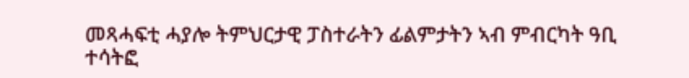መጻሓፍቲ ሓያሎ ትምህርታዊ ፓስተራትን ፊልምታትን ኣብ ምብርካት ዓቢ ተሳትፎ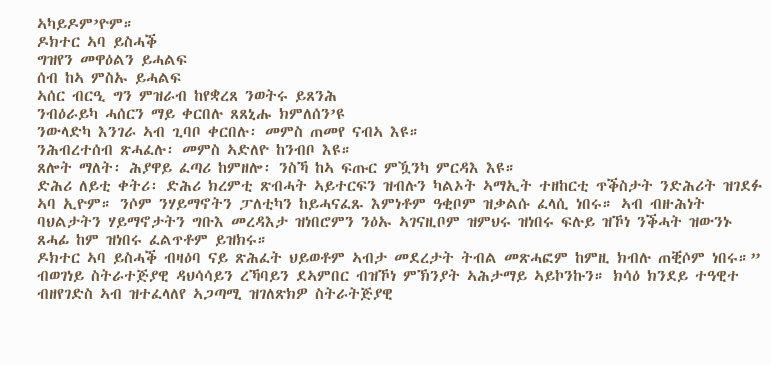ኣካይዶም’ዮም።
ዶክተር ኣባ ይስሓቕ
ግዝየን መዋዕልን ይሓልፍ
ሰብ ከኣ ምስኡ ይሓልፍ
ኣሰር ብርዒ ግን ምዝራብ ከየቋረጸ ንወትሩ ይጸንሕ
ንብዕራይካ ሓሰርን ማይ ቀርበሉ ጸጸኒሑ ክምለሰን’ዩ
ንውላድካ እንገራ ኣብ ጊባቦ ቀርበሉ፡ መምስ ጠመየ ናብኣ እዩ።
ንሕብረተሰብ ጽሓፈሉ፡ መምስ ኣድለዮ ከንብቦ እዩ።
ጸሎት ማለት፡ ሕያዋይ ፈጣሪ ከምዘሎ፡ ንስኻ ከኣ ፍጡር ምዃንካ ምርዳእ እዩ።
ድሕሪ ለይቲ ቀትሪ፡ ድሕሪ ክረምቲ ጽብሓት ኣይተርፍን ዝብሉን ካልኦት ኣማኢት ተዘከርቲ ጥቕስታት ንድሕሪት ዝገደፉ ኣባ ኢዮም። ንሶም ንሃይማኖትን ፓለቲካን ከይሓናፈጹ እምነቶም ዓቂቦም ዝቃልሱ ፈላሲ ነበሩ። ኣብ ብዙሕነት ባህልታትን ሃይማኖታትን ግቡእ መረዳእታ ዝነበሮምን ንዕኡ ኣገናዚቦም ዝምህሩ ዝነበሩ ፍሉይ ዝኾነ ንቕሓት ዝውንኑ ጸሓፊ ከም ዝነበሩ ፈልጥቶም ይዝክሩ።
ዶክተር ኣባ ይስሓቕ ብዛዕባ ናይ ጽሕፈት ህይወቶም ኣብታ መደረታት ትብል መጽሓፎም ከምዚ ክብሉ ጠቒሶም ነበሩ።” ብወገነይ ስትራተጅያዊ ዳህሳሳይን ረኻባይን ደኣምበር ብዝኾነ ምኽንያት ኣሕታማይ ኣይኮንኩን። ክሳዕ ክንደይ ተዓዊተ ብዘየገድስ ኣብ ዝተፈላለየ ኣጋጣሚ ዝገለጽክዎ ስትራትጅያዊ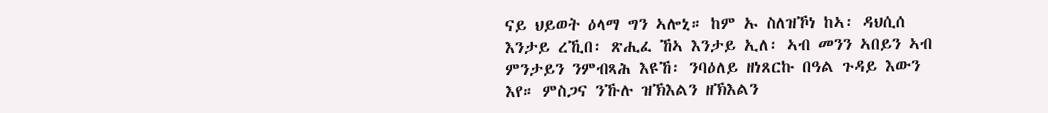ናይ ህይወት ዕላማ ግን ኣሎኒ። ከም ኡ ስለዝኾነ ከኣ፡ ዳህሲሰ እንታይ ረኺበ፡ ጽሒፈ ኸኣ እንታይ ኢለ፡ ኣብ መንን ኣበይን ኣብ ምንታይን ንምብጻሕ እዩኸ፡ ንባዕለይ ዘነጸርኩ በዓል ጉዳይ እውን እየ። ምስጋና ንኹሉ ዝኽእልን ዘኽእልን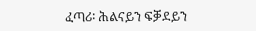ፈጣሪ፡ ሕልናይን ፍቓደይን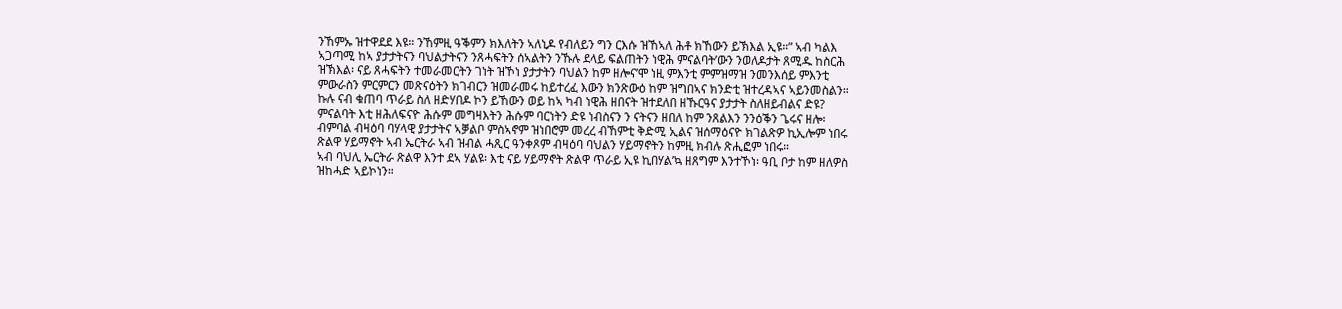ንኸምኡ ዝተዋደደ እዩ። ንኸምዚ ዓቕምን ክእለትን ኣለኒዶ የብለይን ግን ርእሱ ዝኸኣለ ሕቶ ክኸውን ይኽእል ኢዩ።” ኣብ ካልእ ኣጋጣሚ ከኣ ያታታትናን ባህልታትናን ንጸሓፍትን ሰኣልትን ንኹሉ ደላይ ፍልጠትን ነዊሕ ምናልባት’ውን ንወለዶታት ጸሚዱ ከስርሕ ዝኽእል፡ ናይ ጸሓፍትን ተመራመርትን ገነት ዝኾነ ያታታትን ባህልን ከም ዘሎና’ሞ ነዚ ምእንቲ ምምዝማዝ ንመንእሰይ ምእንቲ ምውራስን ምርምርን መጽናዕትን ክገብርን ዝመራመሩ ከይተረፈ እውን ክንጽውዕ ከም ዝግበኣና ክንድቲ ዝተረዳኣና ኣይንመስልን። ኩሉ ናብ ቁጠባ ጥራይ ስለ ዘድሃበዶ ኮን ይኸውን ወይ ከኣ ካብ ነዊሕ ዘበናት ዝተደለበ ዘኹርዓና ያታታት ስለዘይብልና ድዩ? ምናልባት እቲ ዘሕለፍናዮ ሕሱም መግዛእትን ሕሱም ባርነትን ድዩ ነብስናን ን ናትናን ዘበለ ከም ንጸልእን ንንዕቕን ጌሩና ዘሎ፡ ብምባል ብዛዕባ ባሃላዊ ያታታትና ኣቓልቦ ምስኣኖም ዝነበሮም መረረ ብኸምቲ ቅድሚ ኢልና ዝሰማዕናዮ ክገልጽዎ ኪኢሎም ነበሩ
ጽልዋ ሃይማኖት ኣብ ኤርትራ ኣብ ዝብል ሓጺር ዓንቀጾም ብዛዕባ ባህልን ሃይማኖትን ከምዚ ክብሉ ጽሒፎም ነበሩ።
ኣብ ባህሊ ኤርትራ ጽልዋ እንተ ደኣ ሃልዩ፡ እቲ ናይ ሃይማኖት ጽልዋ ጥራይ ኢዩ ኪበሃል’ኳ ዘጸግም እንተኾነ፡ ዓቢ ቦታ ከም ዘለዎስ ዝከሓድ ኣይኮነን።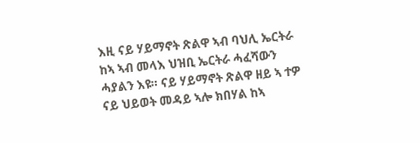እዚ ናይ ሃይማኖት ጽልዋ ኣብ ባህሊ ኤርትራ ከኣ ኣብ መላእ ህዝቢ ኤርትራ ሓፈሻውን ሓያልን እዩ። ናይ ሃይማኖት ጽልዋ ዘይ ኣ ተዎ ናይ ህይወት መዳይ ኣሎ ክበሃል ከኣ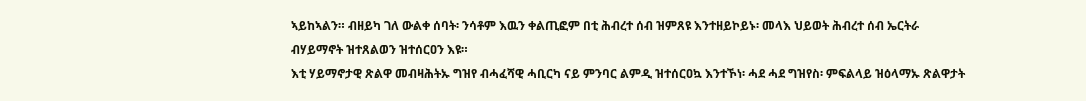ኣይከኣልን። ብዘይካ ገለ ውልቀ ሰባት፡ ንሳቶም እዉን ቀልጢፎም በቲ ሕብረተ ሰብ ዝምጸዩ እንተዘይኮይኑ፡ መላእ ህይወት ሕብረተ ሰብ ኤርትራ ብሃይማኖት ዝተጸልወን ዝተሰርዐን እዩ።
እቲ ሃይማኖታዊ ጽልዋ መብዛሕትኡ ግዝየ ብሓፈሻዊ ሓቢርካ ናይ ምንባር ልምዲ ዝተሰርዐኳ እንተኾነ፡ ሓደ ሓደ ግዝየስ፡ ምፍልላይ ዝዕላማኡ ጽልዋታት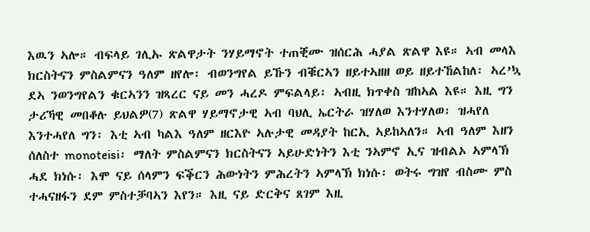እዉን ኣሎ። ብፍላይ ገሊኡ ጽልዋታት ንሃይማኖት ተጠቒሙ ዝሰርሕ ሓያል ጽልዋ እዩ። ኣብ መላእ ክርስትናን ምስልምናን ዓለም ዘየሎ፡ ብወንግየል ይኹን ብቑርኣን ዘይተኣዘዘ ወይ ዘይተኸልከለ፡ ኣረ’ኳ ደኣ ንወንግየልን ቁርኣንን ዝጻረር ናይ መን ሓረዶ ምፍልላይ፡ ኣብዚ ክጥቀስ ዝከኣል እዩ። እዚ ግን ታሪኻዊ መበቆሉ ይህልዎ(7) ጽልዋ ሃይማኖታዊ ኣብ ባህሊ ኤርትራ ዝሃለወ እንተሃለወ፡ ዝሓየለ እንተሓየለ ግን፡ እቲ ኣብ ካልእ ዓለም ዘርእዮ ኣሉታዊ መዳያት ከርኢ ኣይከኣለን። ኣብ ዓለም እዘን ሰለስተ monoteisi፡ ማለት ምስልምናን ክርስትናን ኣይሁድነትን እቲ ንኣምኖ ኢና ዝብልኦ ኣምላኽ ሓደ ክነሱ፡ እሞ ናይ ሰላምን ፍቕርን ሕውነትን ምሕረትን ኣምላኽ ክነሱ፡ ወትሩ ግዝየ ብስሙ ምስ ተሓናዘፋን ደም ምስተቓባኣን እየን። እዚ ናይ ድርቅና ጸገም እዚ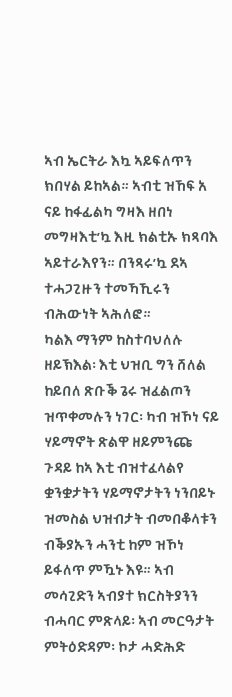ኣብ ኤርትራ እኳ ኣይፍለጥን ክበሃል ይከኣል። ኣብቲ ዝኸፍ አ ናይ ከፋፊልካ ግዛእ ዘበነ መግዛእቲ’ኳ እዚ ክልቲኡ ክጻባእ ኣይተራእየን። በንጻሩ’ኳ ደኣ ተሓጋጊዙን ተመኻኺሩን ብሕውነት ኣሕለፎ።
ካልእ ማንም ከስተባህለሉ ዘይኽእል፡ እቲ ህዝቢ ግን ሸለል ከይበለ ጽቡቕ ጌሩ ዝፈልጦን ዝጥቀመሉን ነገር፡ ካብ ዝኾነ ናይ ሃይማኖት ጽልዋ ዘይምንጩ ጉዳይ ከኣ እቲ ብዝተፈላልየ ቋንቋታትን ሃይማኖታትን ነንበይኑ ዝመስል ህዝብታት ብመበቆላቱን ብቕያኡን ሓንቲ ከም ዝኾነ ይፋለጥ ምዃኑ እዩ። ኣብ መሳጊድን ኣብያተ ክርስትያንን ብሓባር ምጽላይ፡ ኣብ መርዓታት ምትዕድዳም፡ ኮታ ሓድሕድ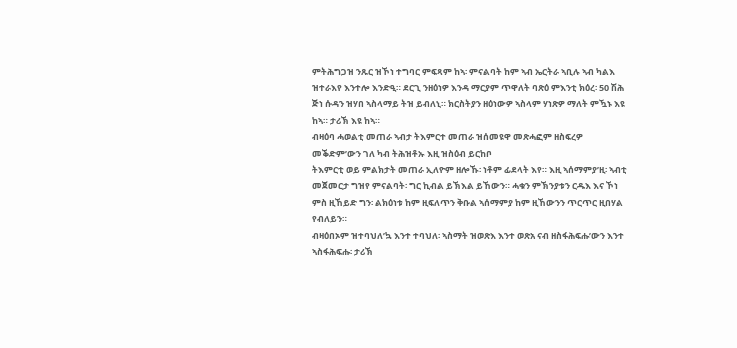ምትሕግጋዝ ንጹር ዝኾነ ተግባር ምፍጻም ከኣ፡ ምናልባት ከም ኣብ ኤርትራ ኣቢሉ ኣብ ካልእ ዝተራእየ እንተሎ እንድዒ። ደርጊ ንዘዕነዎ እንዳ ማርያም ጥዋለት ባጽዕ ምእንቲ ክዕረ፡ 50 ሽሕ ጅነ ሱዳን ዝሃበ ኣስላማይ ትዝ ይብለኒ። ክርስትያን ዘዕነውዎ ኣስላም ሃነጽዎ ማለት ምዃኑ እዩ ከኣ። ታሪኽ እዩ ከኣ።
ብዛዕባ ሓወልቲ መጠራ ኣብታ ትእምርተ መጠራ ዝሰመዩዋ መጽሓፎም ዘስፍረዎ መቕድም’ውን ገለ ካብ ትሕዝቶኡ እዚ ዝስዕብ ይርከቦ
ትእምርቲ ወይ ምልክታት መጠራ ኢለዮም ዘሎኹ፡ ነቶም ፊደላት እየ። እዚ ኣሰማምያ’ዚ፡ ኣብቲ መጀመርታ ግዝየ ምናልባት፡ ግር ኪብል ይኽእል ይኸውን። ሓቁን ምኽንያቱን ርዱእ እና ኾነ ምስ ዚኸይድ ግን፡ ልክዕነቱ ከም ዚፍለጥን ቅቡል ኣሰማምያ ከም ዚኸውንን ጥርጥር ዚበሃል የብለይን።
ብዛዕበኦም ዝተባህለ’ኳ እንተ ተባህለ፡ ኣስማት ዝወጽእ እንተ ወጽአ ናብ ዘስፋሕፍሑ’ውን እንተ ኣስፋሕፍሑ፡ ታሪኽ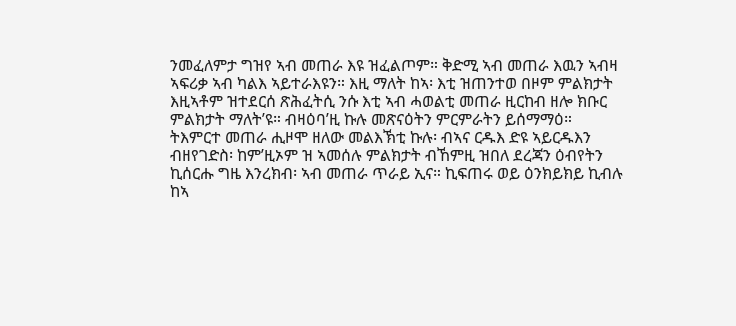ንመፈለምታ ግዝየ ኣብ መጠራ እዩ ዝፈልጦም። ቅድሚ ኣብ መጠራ እዉን ኣብዛ ኣፍሪቃ ኣብ ካልእ ኣይተራእዩን። እዚ ማለት ከኣ፡ እቲ ዝጠንተወ በዞም ምልክታት እዚኣቶም ዝተደርሰ ጽሕፈትሲ ንሱ እቲ ኣብ ሓወልቲ መጠራ ዚርከብ ዘሎ ክቡር ምልክታት ማለት’ዩ። ብዛዕባ’ዚ ኩሉ መጽናዕትን ምርምራትን ይሰማማዕ።
ትእምርተ መጠራ ሒዞሞ ዘለው መልእኽቲ ኩሉ፡ ብኣና ርዱእ ድዩ ኣይርዱእን ብዘየገድስ፡ ከም’ዚኦም ዝ ኣመሰሉ ምልክታት ብኸምዚ ዝበለ ደረጃን ዕብየትን ኪሰርሑ ግዜ እንረክብ፡ ኣብ መጠራ ጥራይ ኢና። ኪፍጠሩ ወይ ዕንክይክይ ኪብሉ ከኣ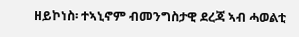ዘይኮነስ፡ ተኣኒኖም ብመንግስታዊ ደረጃ ኣብ ሓወልቲ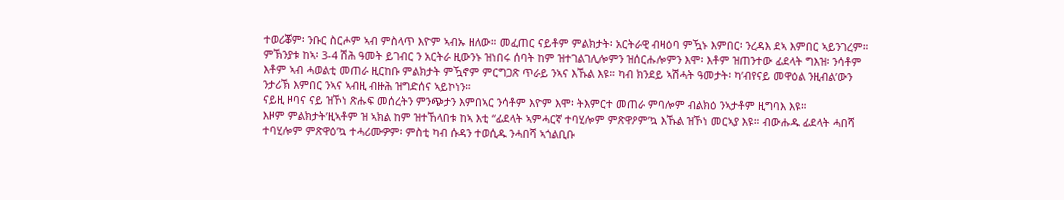ተወሪቖም፡ ንቡር ስርሖም ኣብ ምስላጥ እዮም ኣብኡ ዘለው። መፈጠር ናይቶም ምልክታት፡ አርትራዊ ብዛዕባ ምዃኑ እምበር፡ ንረዳእ ደኣ እምበር ኣይንገረም። ምኽንያቱ ከኣ፡ 3-4 ሽሕ ዓመት ይገብር ን አርትራ ዚውንኑ ዝነበሩ ሰባት ከም ዝተገልገሊሎምን ዝሰርሑሎምን እሞ፡ እቶም ዝጠንተው ፊደላት ግእዝ፡ ንሳቶም እቶም ኣብ ሓወልቲ መጠራ ዚርከቡ ምልክታት ምዃኖም ምርግጋጽ ጥራይ ንኣና እኹል እዩ። ካብ ክንደይ ኣሽሓት ዓመታት፡ ካ’ብየናይ መዋዕል ንዚብል’ውን ንታሪኽ እምበር ንኣና ኣብዚ ብዙሕ ዝግድሰና ኣይኮነን።
ናይዚ ዞባና ናይ ዝኾነ ጽሑፍ መሰረትን ምንጭታን እምበኣር ንሳቶም እዮም እሞ፡ ትእምርተ መጠራ ምባሎም ብልክዕ ንኣታቶም ዚግባእ እዩ።
እዞም ምልክታት’ዚኣቶም ዝ ኣክል ከም ዝተኸላበቱ ከኣ እቲ “ፊደላት ኣምሓርኛ ተባሂሎም ምጽዋዖም’ኳ እኹል ዝኾነ መርኣያ እዩ። ብውሑዱ ፊደላት ሓበሻ ተባሂሎም ምጽዋዕ’ኳ ተሓሪሙዎም፡ ምስቲ ካብ ሱዳን ተወሲዱ ንሓበሻ ኣጎልቢቡ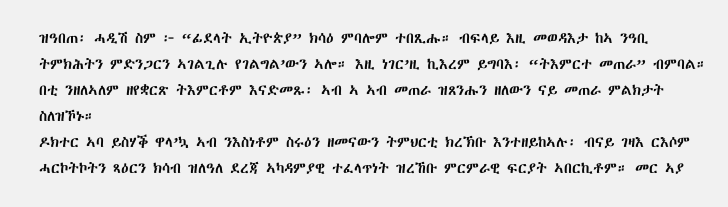ዝዓበጠ፡ ሓዲሽ ስም ፦ “ፊደላት ኢትዮጵያ” ክሳዕ ምባሎም ተበጺሑ። ብፍላይ እዚ መወዳእታ ከኣ ንዓቢ ትምክሕትን ምድንጋርን ኣገልጊሉ የገልግል’ውን ኣሎ። እዚ ነገር’ዚ ኪእረም ይግባእ፡ “ትእምርተ መጠራ” ብምባል። በቲ ንዘለኣለም ዘየቋርጽ ትእምርቶም እናድመጹ፡ ኣብ ኣ ኣብ መጠራ ዝጸንሑን ዘለውን ናይ መጠራ ምልክታት ስለዝኾኑ።
ዶክተር ኣባ ይስሃቕ ዋላ’ኳ ኣብ ንእስነቶም ስሩዕን ዘመናውን ትምህርቲ ክረኽቡ እንተዘይከኣሉ፡ ብናይ ገዛእ ርእሶም ሓርኮትኮትን ጻዕርን ክሳብ ዝለዓለ ደረጃ ኣካዳምያዊ ተፈላጥነት ዝረኸቡ ምርምራዊ ፍርያት ኣበርኪቶም። መር ኣያ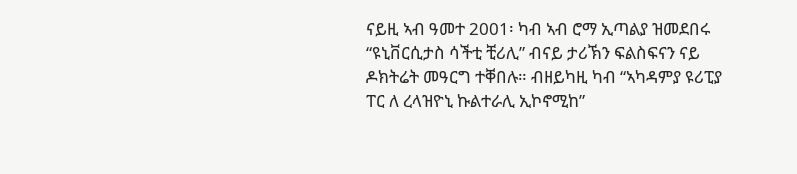ናይዚ ኣብ ዓመተ 2001፡ ካብ ኣብ ሮማ ኢጣልያ ዝመደበሩ “ዩኒቨርሲታስ ሳችቲ ቺሪሊ” ብናይ ታሪኽን ፍልስፍናን ናይ ዶክትሬት መዓርግ ተቐበሉ። ብዘይካዚ ካብ “ኣካዳምያ ዩሪፒያ ፐር ለ ረላዝዮኒ ኩልተራሊ ኢኮኖሚከ”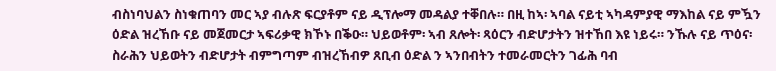ብስነባህልን ስነቁጠባን መር ኣያ ብሉጽ ፍርያቶም ናይ ዲፕሎማ መዳልያ ተቐበሉ። በዚ ከኣ፡ ኣባል ናይቲ ኣካዳምያዊ ማእከል ናይ ምዃን ዕድል ዝረኸቡ ናይ መጀመርታ ኣፍሪቃዊ ክኾኑ በቕዑ። ህይወቶም፡ ኣብ ጸሎት፡ ጻዕርን ብድሆታትን ዝተኸበ እዩ ነይሩ። ንኹሉ ናይ ጥዕና፡ ስራሕን ህይወትን ብድሆታት ብምግጣም ብዝረኸብዎ ጸቢብ ዕድል ን ኣንበብትን ተመራመርትን ገፊሕ ባብ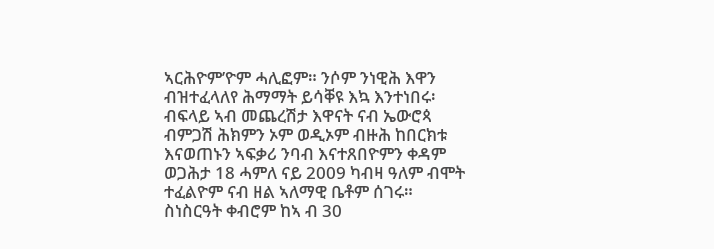ኣርሕዮም’ዮም ሓሊፎም። ንሶም ንነዊሕ እዋን ብዝተፈላለየ ሕማማት ይሳቐዩ እኳ እንተነበሩ፡ ብፍላይ ኣብ መጨረሽታ እዋናት ናብ ኤውሮጳ ብምጋሽ ሕክምን ኦም ወዲኦም ብዙሕ ከበርክቱ እናወጠኑን ኣፍቃሪ ንባብ እናተጸበዮምን ቀዳም ወጋሕታ 18 ሓምለ ናይ 2009 ካብዛ ዓለም ብሞት ተፈልዮም ናብ ዘል ኣለማዊ ቤቶም ሰገሩ። ስነስርዓት ቀብሮም ከኣ ብ 30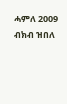ሓምለ 2009 ብክብ ዝበለ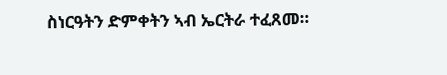ስነርዓትን ድምቀትን ኣብ ኤርትራ ተፈጸመ።